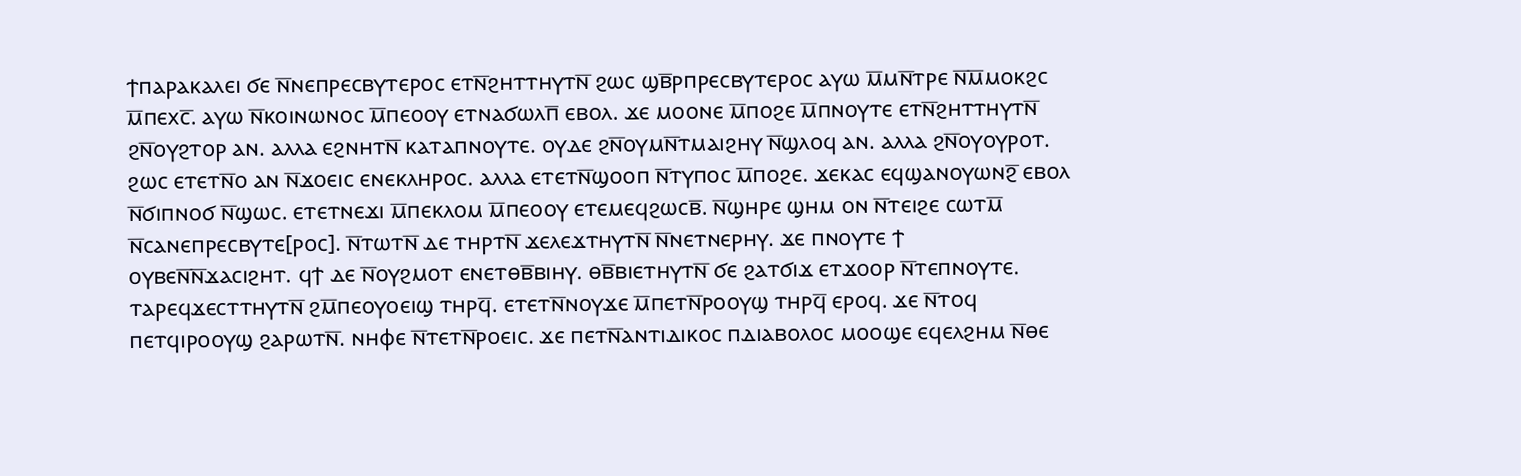ϯⲡⲁⲣⲁⲕⲁⲗⲉⲓ ϭⲉ ⲛ̅ⲛⲉⲡⲣⲉⲥⲃⲩⲧⲉⲣⲟⲥ ⲉⲧⲛ̅ϩⲏⲧⲧⲏⲩⲧⲛ̅ ϩⲱⲥ ϣⲃ̅ⲣⲡⲣⲉⲥⲃⲩⲧⲉⲣⲟⲥ ⲁⲩⲱ ⲙ̅ⲙⲛ̅ⲧⲣⲉ ⲛ̅ⲙ̅ⲙⲟⲕϩⲥ ⲙ̅ⲡⲉⲭⲥ̅. ⲁⲩⲱ ⲛ̅ⲕⲟⲓⲛⲱⲛⲟⲥ ⲙ̅ⲡⲉⲟⲟⲩ ⲉⲧⲛⲁϭⲱⲗⲡ̅ ⲉⲃⲟⲗ. ϫⲉ ⲙⲟⲟⲛⲉ ⲙ̅ⲡⲟϩⲉ ⲙ̅ⲡⲛⲟⲩⲧⲉ ⲉⲧⲛ̅ϩⲏⲧⲧⲏⲩⲧⲛ̅ ϩⲛ̅ⲟⲩϩⲧⲟⲣ ⲁⲛ. ⲁⲗⲗⲁ ⲉϩⲛⲏⲧⲛ̅ ⲕⲁⲧⲁⲡⲛⲟⲩⲧⲉ. ⲟⲩⲇⲉ ϩⲛ̅ⲟⲩⲙⲛ̅ⲧⲙⲁⲓϩⲏⲩ ⲛ̅ϣⲗⲟϥ ⲁⲛ. ⲁⲗⲗⲁ ϩⲛ̅ⲟⲩⲟⲩⲣⲟⲧ. ϩⲱⲥ ⲉⲧⲉⲧⲛ̅ⲟ ⲁⲛ ⲛ̅ϫⲟⲉⲓⲥ ⲉⲛⲉⲕⲗⲏⲣⲟⲥ. ⲁⲗⲗⲁ ⲉⲧⲉⲧⲛ̅ϣⲟⲟⲡ ⲛ̅ⲧⲩⲡⲟⲥ ⲙ̅ⲡⲟϩⲉ. ϫⲉⲕⲁⲥ ⲉϥϣⲁⲛⲟⲩⲱⲛϩ̅ ⲉⲃⲟⲗ ⲛ̅ϭⲓⲡⲛⲟϭ ⲛ̅ϣⲱⲥ. ⲉⲧⲉⲧⲛⲉϫⲓ ⲙ̅ⲡⲉⲕⲗⲟⲙ ⲙ̅ⲡⲉⲟⲟⲩ ⲉⲧⲉⲙⲉϥϩⲱⲥⲃ̅. ⲛ̅ϣⲏⲣⲉ ϣⲏⲙ ⲟⲛ ⲛ̅ⲧⲉⲓϩⲉ ⲥⲱⲧⲙ̅ ⲛ̅ⲥⲁⲛⲉⲡⲣⲉⲥⲃⲩⲧⲉ[ⲣⲟⲥ]. ⲛ̅ⲧⲱⲧⲛ̅ ⲇⲉ ⲧⲏⲣⲧⲛ̅ ϫⲉⲗⲉϫⲧⲏⲩⲧⲛ̅ ⲛ̅ⲛⲉⲧⲛⲉⲣⲏⲩ. ϫⲉ ⲡⲛⲟⲩⲧⲉ ϯ ⲟⲩⲃⲉⲛ̅ⲛ̅ϫⲁⲥⲓϩⲏⲧ. ϥϯ ⲇⲉ ⲛ̅ⲟⲩϩⲙⲟⲧ ⲉⲛⲉⲧⲑⲃ̅ⲃⲓⲏⲩ. ⲑⲃ̅ⲃⲓⲉⲧⲏⲩⲧⲛ̅ ϭⲉ ϩⲁⲧϭⲓϫ ⲉⲧϫⲟⲟⲣ ⲛ̅ⲧⲉⲡⲛⲟⲩⲧⲉ. ⲧⲁⲣⲉϥϫⲉⲥⲧⲧⲏⲩⲧⲛ̅ ϩⲙ̅ⲡⲉⲟⲩⲟⲉⲓϣ ⲧⲏⲣϥ̅. ⲉⲧⲉⲧⲛ̅ⲛⲟⲩϫⲉ ⲙ̅ⲡⲉⲧⲛ̅ⲣⲟⲟⲩϣ ⲧⲏⲣϥ̅ ⲉⲣⲟϥ. ϫⲉ ⲛ̅ⲧⲟϥ ⲡⲉⲧϥⲓⲣⲟⲟⲩϣ ϩⲁⲣⲱⲧⲛ̅. ⲛⲏⲫⲉ ⲛ̅ⲧⲉⲧⲛ̅ⲣⲟⲉⲓⲥ. ϫⲉ ⲡⲉⲧⲛ̅ⲁⲛⲧⲓⲇⲓⲕⲟⲥ ⲡⲇⲓⲁⲃⲟⲗⲟⲥ ⲙⲟⲟϣⲉ ⲉϥⲉⲗϩⲏⲙ ⲛ̅ⲑⲉ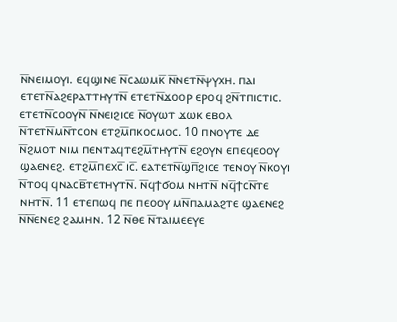ⲛ̅ⲛⲉⲓⲙⲟⲩⲓ. ⲉϥϣⲓⲛⲉ ⲛ̅ⲥⲁⲱⲙⲕ̅ ⲛ̅ⲛⲉⲧⲛ̅ⲯⲩⲭⲏ. ⲡⲁⲓ ⲉⲧⲉⲧⲛ̅ⲁϩⲉⲣⲁⲧⲧⲏⲩⲧⲛ̅ ⲉⲧⲉⲧⲛ̅ϫⲟⲟⲣ ⲉⲣⲟϥ ϩⲛ̅ⲧⲡⲓⲥⲧⲓⲥ. ⲉⲧⲉⲧⲛ̅ⲥⲟⲟⲩⲛ̅ ⲛ̅ⲛⲉⲓϩⲓⲥⲉ ⲛ̅ⲟⲩⲱⲧ ϫⲱⲕ ⲉⲃⲟⲗ ⲛ̅ⲧⲉⲧⲛ̅ⲙⲛ̅ⲧⲥⲟⲛ ⲉⲧϩⲙ̅ⲡⲕⲟⲥⲙⲟⲥ. 10 ⲡⲛⲟⲩⲧⲉ ⲇⲉ ⲛ̅ϩⲙⲟⲧ ⲛⲓⲙ ⲡⲉⲛⲧⲁϥⲧⲉϩⲙ̅ⲧⲏⲩⲧⲛ̅ ⲉϩⲟⲩⲛ ⲉⲡⲉϥⲉⲟⲟⲩ ϣⲁⲉⲛⲉϩ. ⲉⲧϩⲙ̅ⲡⲉⲭⲥ̅ ⲓⲥ̅. ⲉⲁⲧⲉⲧⲛ̅ϣⲡ̅ϩⲓⲥⲉ ⲧⲉⲛⲟⲩ ⲛ̅ⲕⲟⲩⲓ ⲛ̅ⲧⲟϥ ϥⲛⲁⲥⲃ̅ⲧⲉⲧⲏⲩⲧⲛ̅. ⲛ̅ϥϯϭⲟⲙ ⲛⲏⲧⲛ̅ ⲛϥ̅ϯⲥⲛ̅ⲧⲉ ⲛⲏⲧⲛ̅. 11 ⲉⲧⲉⲡⲱϥ ⲡⲉ ⲡⲉⲟⲟⲩ ⲙⲛ̅ⲡⲁⲙⲁϩⲧⲉ ϣⲁⲉⲛⲉϩ ⲛ̅ⲛ̅ⲉⲛⲉϩ ϩⲁⲙⲏⲛ. 12 ⲛ̅ⲑⲉ ⲛ̅ⲧⲁⲓⲙⲉⲉⲩⲉ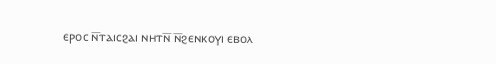ⲉⲣⲟⲥ ⲛ̅ⲧⲁⲓⲥϩⲁⲓ ⲛⲏⲧⲛ̅ ⲛ̅ϩⲉⲛⲕⲟⲩⲓ ⲉⲃⲟⲗ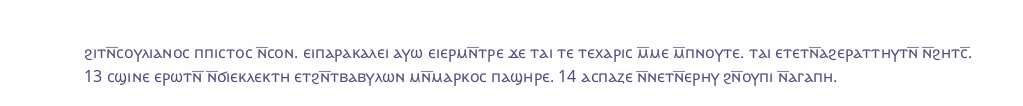ϩⲓⲧⲛ̅ⲥⲟⲩⲗⲓⲁⲛⲟⲥ ⲡⲡⲓⲥⲧⲟⲥ ⲛ̅ⲥⲟⲛ. ⲉⲓⲡⲁⲣⲁⲕⲁⲗⲉⲓ ⲁⲩⲱ ⲉⲓⲉⲣⲙⲛ̅ⲧⲣⲉ ϫⲉ ⲧⲁⲓ ⲧⲉ ⲧⲉⲭⲁⲣⲓⲥ ⲙ̅ⲙⲉ ⲙ̅ⲡⲛⲟⲩⲧⲉ. ⲧⲁⲓ ⲉⲧⲉⲧⲛ̅ⲁϩⲉⲣⲁⲧⲧⲏⲩⲧⲛ̅ ⲛ̅ϩⲏⲧⲥ̅. 13 ⲥϣⲓⲛⲉ ⲉⲣⲱⲧⲛ̅ ⲛ̅ϭⲓⲉⲕⲗⲉⲕⲧⲏ ⲉⲧϩⲛ̅ⲧⲃⲁⲃⲩⲗⲱⲛ ⲙⲛ̅ⲙⲁⲣⲕⲟⲥ ⲡⲁϣⲏⲣⲉ. 14 ⲁⲥⲡⲁⲍⲉ ⲛ̅ⲛⲉⲧⲛ̅ⲉⲣⲏⲩ ϩⲛ̅ⲟⲩⲡⲓ ⲛ̅ⲁⲅⲁⲡⲏ.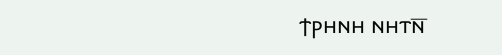ϯⲣⲏⲛⲏ ⲛⲏⲧⲛ̅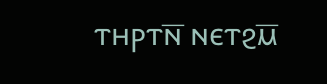ⲧⲏⲣⲧⲛ̅ ⲛⲉⲧϩⲙ̅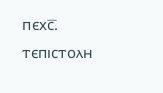ⲡⲉⲭⲥ̅.
ⲧⲉⲡⲓⲥⲧⲟⲗⲏ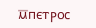ⲙ̅ⲡⲉⲧⲣⲟⲥ